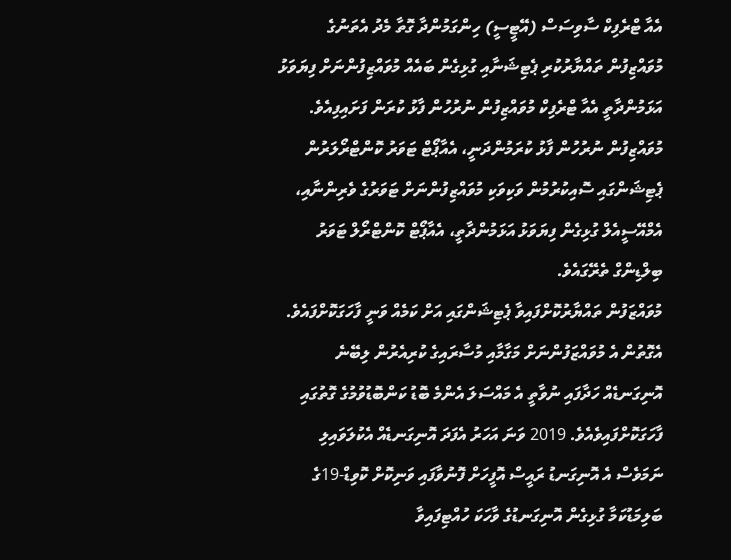އެއާ ޓްރެފިކް ސާވިސަސް (އޭޓީސީ) ހިންގަމުންދާ ގޮތާ މެދު އެތަނުގެ މުވައްޒިފުން ތައްޔާރުކުރި ޕެޓިޝަނާއި ގުޅިގެން ބައެއް މުވައްޒިފުންނަށް ފިޔަވަޅު އަޅަމުންދާތީ އެއާ ޓްރެފިކް މުވައްޒިފުން ނުރުހުން ފާޅު ކުރަން ފަށައިފިއެވެ.
މުވައްޒިފުން ނުރުހުން ފާޅު ކުރަމުންދަނީ، އެއާޕޯޓް ޓަވަރު ކޮންޓްރޯލަރުން ޕެޓިޝަންގައި ސޮއިކުރުމުން ވަކިވަކި މުވައްޒިފުންނަށް ޓަވަރުގެ ވެރިންނާއި، އެމްއޭސީއެލް ގުޅިގެން ފިޔަވަޅު އަޅަމުންދާތީ، އެއާޕޯޓް ކޮންޓްރޯލް ޓަވަރު ބިލްޑިންގް ތެރޭގައެވެ.
މުވައްޒަފުން ތައްޔާރުކޮށްފައިވާ ޕެޓިޝަންގައި އަށް ކަމެއް ވަނީ ފާހަގަކޮށްފައެވެ. އެގޮތުން އެ މުވައްޒަފުންނަށް މަގާމާއި މުސާރައިގެ ކުރިއެރުން ލިބޭނެ އޮނިގަނޑެއް ހަދާފައި ނުވާތީ އެ މައްސަލަ އެންމެ ބޮޑު ކަންބޮޑުވުމުގެ ގޮތުގައި ފާހަގަކޮށްފައިވެއެވެ. 2019 ވަނަ އަހަރު އެފަދަ އޮނިގަނޑެއް އެކުލަވައިލި ނަމަވެސް އެ އޮނިގަނޑު ރައީސް އޮފީހަށް ފޮނުވާފައި ވަނިކޮށް ކޮވިޑް-19ގެ ބަލިމަޑުކަމާ ގުޅިގެން އޮނިގަނޑުގެ ވާހަކަ ހުއްޓިފައިވާ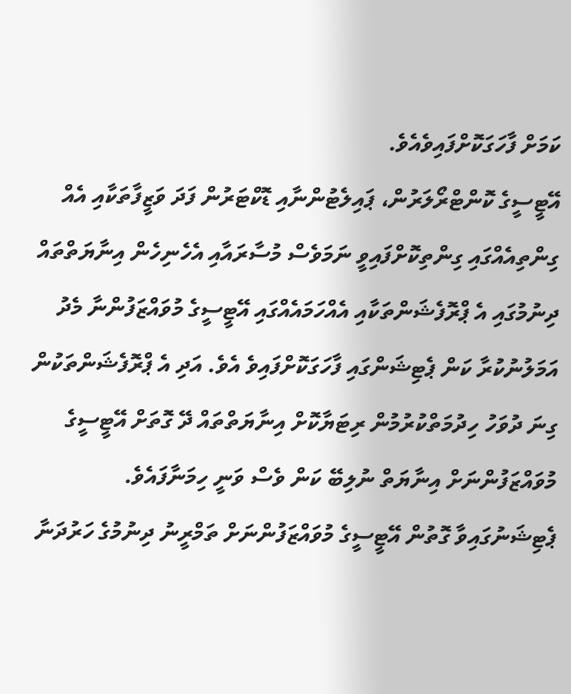ކަމަށް ފާހަގަކޮށްފައިވެއެވެ.
އޭޓީސީގެ ކޮންޓްރޯލަރުން، ޕައިލެޓުންނާއި ޑޮކްޓަރުން ފަދަ ވަޒީފާތަކާއި އެއް ގިންތިއެއްގައި ގިންތިކޮށްފައިވީ ނަމަވެސް މުސާރައާއި އެހެނިހެން އިނާޔަތްތައް ދިނުމުގައި އެ ޕްރޮފެޝަންތަކާއި އެއްހަމައެއްގައި އޭޓީސީގެ މުވައްޒަފުންނާ މެދު އަމަލުނުކުރާ ކަން ޕެޓިޝަންގައި ފާހަގަކޮށްފައިވެ އެވެ. އަދި އެ ޕްރޮފެޝަންތަކުން ގިނަ ދުވަހު ހިދުމަތްކުރުމުން ރިޓަޔާކޮށް އިނާޔަތްތައް ދޭ ގޮތަށް އޭޓީސީގެ މުވައްޒަފުންނަށް އިނާޔަތް ނުލިބޭ ކަން ވެސް ވަނީ ހިމަނާފައެވެ.
ޕެޓިޝަނުގައިވާ ގޮތުން އޭޓީސީގެ މުވައްޒަފުންނަށް ތަމްރީނު ދިނުމުގެ ހަރުދަނާ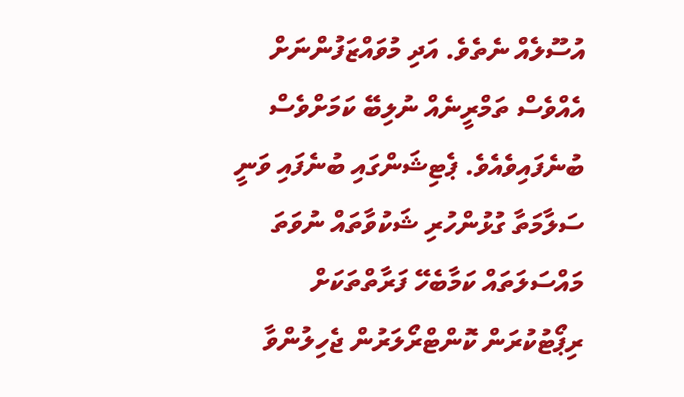އުސޫލެއް ނެތެވެ. އަދި މުވައްޒަފުންނަށް އެއްވެސް ތަމްރީނެއް ނުލިބޭ ކަމަށްވެސް ބުނެފައިވެއެވެ. ޕެޓިޝަންގައި ބުނެފައި ވަނީ ސަލާމަތާ ގުޅުންހުރި ޝަކުވާތައް ނުވަތަ މައްސަލަތައް ކަމާބެހޭ ފަރާތްތަކަށް ރިޕޯޓުކުރަން ކޮންޓްރޯލަރުން ޖެހިލުންވާ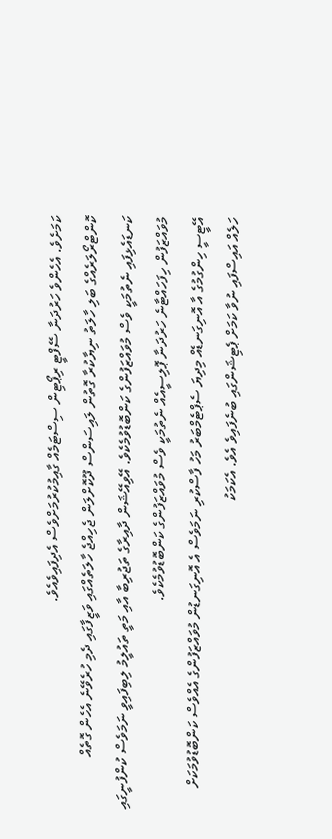ކަމަށެވެ. އެހެންވެ ހަރުދަނާ ސޭފްޓީ ރިޕޯޓިން ސިސްޓަމެއް ގާއިމުކުރުމަށްވެސް އެދިފައިވެއެވެ.
ކޮންޓްރޯލަރެއްގެ ބަލި ހާލަތު ނިޔާކުރާ ގޮތުން ލައިސަންސް ދޫކޮށްލަން ޖެހިއްޖެ ހާލަތެއްގައި ވަޒީފާގައި ދެމި ހުރެވޭނެ އެހެން ގޮތެއް ކަނޑައެޅިފައި ނެތުމަކީ ވެސް މުވައްޒަފުންގެ ކަންބޮޑުވުމެކެވެ. އޭވިއޭޝަން ދާއިރާގެ ތަޖުރިބާ އާއި މަތީ ތައުލީމު ލިބިފައިވީ ނަމަވެސް ކުންފުނީގައި މުވައްޒަފުން ހިފަހައްޓާނެ ހަރުދަނާ ޕޮލިސީއެއް ނެތުމަކީ ވެސް މުވައްޒަފުންގެ ކަންބޮޑުވުމެކެވެ.
އޭޓީސީ ހިންގުމުގެ އާ އޮނިގަނޑެއް މިދިޔަ ސެޕްޓެމްބަރު މަހު ފާސްކުރި ނަމަވެސް އެ އޮނިގަނޑުން މުވައްޒަފުންގެ އެއްވެސް ކަންބޮޑުވުމަކަށް ހަލެއް އައިސްފައި ނުވާ ކަމަށް ޕެޓިޝަންގައި ބުނެފައިވެ އެވެ. އެކަމަކު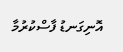އޮނިގަނޑު ފާސްކުރުމާ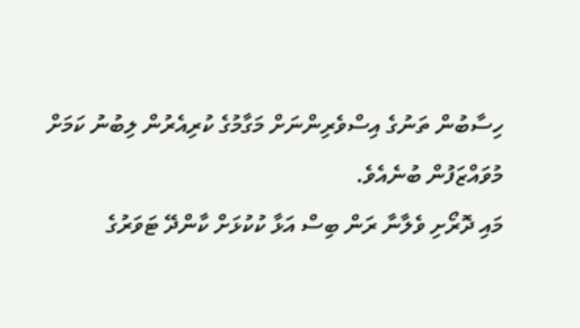ހިސާބުން ތަނުގެ އިސްވެރިންނަށް މަގާމުގެ ކުރިއެރުން ލިބުނު ކަމަށް މުވައްޒަފުން ބުނެއެވެ.
މައި ދޮރޯށި ވެލާނާ ރަން ބިސް އަޅާ ކުކުޅަށް ކާންދޭ ޓަވަރުގެ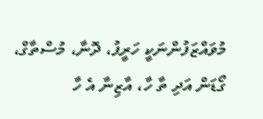މުވައްޒަފުންނަކީ ހަރީފު، ދޮނާ، މުސްތާގް، ގޯޑަން އަދި ތާ ހާ، އާޒިނާ އެ ހާ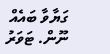ގަޔާވާ ބައެއް ނޫން. ޓަވަރު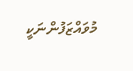މުވައްޒަފުންނަކީ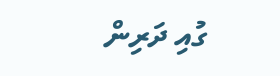ގުއި ދަރިން